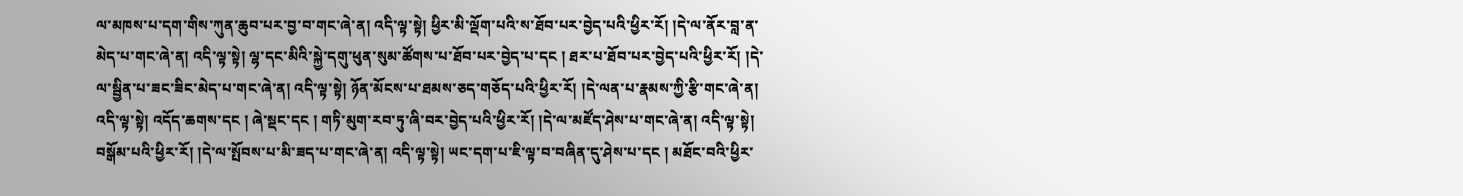ལ་མཁས་པ་དག་གིས་ཀུན་ཆུབ་པར་བྱ་བ་གང་ཞེ་ན། འདི་ལྟ་སྟེ། ཕྱིར་མི་ལྡོག་པའི་ས་ཐོབ་པར་བྱེད་པའི་ཕྱིར་རོ། །དེ་ལ་ནོར་བླ་ན་མེད་པ་གང་ཞེ་ན། འདི་ལྟ་སྟེ། ལྷ་དང་མིའི་སྐྱེ་དགུ་ཕུན་སུམ་ཚོགས་པ་ཐོབ་པར་བྱེད་པ་དང ། ཐར་པ་ཐོབ་པར་བྱེད་པའི་ཕྱིར་རོ། །དེ་ལ་སྦྱིན་པ་ཟང་ཟིང་མེད་པ་གང་ཞེ་ན། འདི་ལྟ་སྟེ། ཉོན་མོངས་པ་ཐམས་ཅད་གཅོད་པའི་ཕྱིར་རོ། །དེ་ལན་པ་རྣམས་ཀྱི་རྩི་གང་ཞེ་ན། འདི་ལྟ་སྟེ། འདོད་ཆགས་དང ། ཞེ་སྡང་དང ། གཏི་མུག་རབ་ཏུ་ཞི་བར་བྱེད་པའི་ཕྱིར་རོ། །དེ་ལ་མཛོད་ཤེས་པ་གང་ཞེ་ན། འདི་ལྟ་སྟེ། བསྒོམ་པའི་ཕྱིར་རོ། །དེ་ལ་སྤོབས་པ་མི་ཟད་པ་གང་ཞེ་ན། འདི་ལྟ་སྟེ། ཡང་དག་པ་ཇི་ལྟ་བ་བཞིན་དུ་ཤེས་པ་དང ། མཐོང་བའི་ཕྱིར་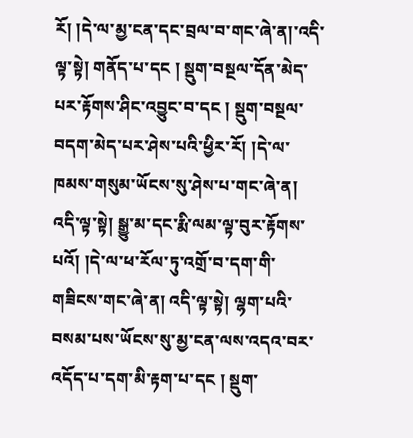རོ། །དེ་ལ་མྱ་ངན་དང་བྲལ་བ་གང་ཞེ་ན།་འདི་ལྟ་སྟེ། གནོད་པ་དང ། སྡུག་བསྔལ་དོན་མེད་པར་རྟོགས་ཤིང་འབྱུང་བ་དང ། སྡུག་བསྔལ་བདག་མེད་པར་ཤེས་པའི་ཕྱིར་རོ། །དེ་ལ་ཁམས་གསུམ་ཡོངས་སུ་ཤེས་པ་གང་ཞེ་ན། འདི་ལྟ་སྟེ། སྒྱུ་མ་དང་རྨི་ལམ་ལྟ་བུར་རྟོགས་པའོ། །དེ་ལ་ཕ་རོལ་ཏུ་འགྲོ་བ་དག་གི་གཟིངས་གང་ཞེ་ན། འདི་ལྟ་སྟེ། ལྷག་པའི་བསམ་པས་ཡོངས་སུ་མྱ་ངན་ལས་འདའ་བར་འདོད་པ་དག་མི་རྟག་པ་དང ། སྡུག་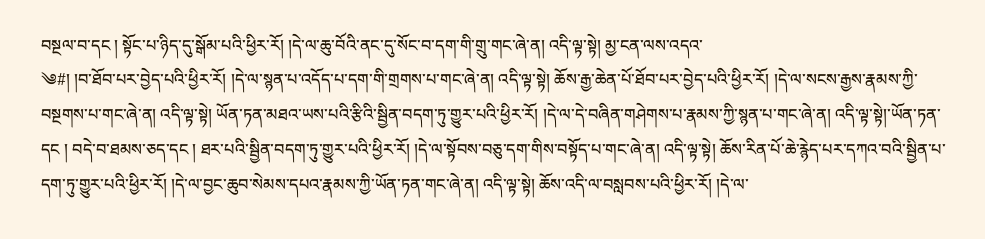བསྔལ་བ་དང ། སྟོང་པ་ཉིད་དུ་སྒོམ་པའི་ཕྱིར་རོ། །དེ་ལ་ཆུ་བོའི་ནང་དུ་སོང་བ་དག་གི་གྲུ་གང་ཞེ་ན། འདི་ལྟ་སྟེ། མྱ་ངན་ལས་འདའ་
༄#། །བ་ཐོབ་པར་བྱེད་པའི་ཕྱིར་རོ། །དེ་ལ་སྙན་པ་འདོད་པ་དག་གི་གྲགས་པ་གང་ཞེ་ན། འདི་ལྟ་སྟེ། ཆོས་རྒྱ་ཆེན་པོ་ཐོབ་པར་བྱེད་པའི་ཕྱིར་རོ། །དེ་ལ་སངས་རྒྱས་རྣམས་ཀྱི་བསྔགས་པ་གང་ཞེ་ན། འདི་ལྟ་སྟེ། ཡོན་ཏན་མཐའ་ཡས་པའི་རྩིའི་སྦྱིན་བདག་ཏུ་གྱུར་པའི་ཕྱིར་རོ། །དེ་ལ་དེ་བཞིན་གཤེགས་པ་རྣམས་ཀྱི་སྙན་པ་གང་ཞེ་ན། འདི་ལྟ་སྟེ།་ཡོན་ཏན་དང ། བདེ་བ་ཐམས་ཅད་དང ། ཐར་པའི་སྦྱིན་བདག་ཏུ་གྱུར་པའི་ཕྱིར་རོ། །དེ་ལ་སྟོབས་བཅུ་དག་གིས་བསྟོད་པ་གང་ཞེ་ན། འདི་ལྟ་སྟེ། ཆོས་རིན་པོ་ཆེ་རྙེད་པར་དཀའ་བའི་སྦྱིན་པ་དག་ཏུ་གྱུར་པའི་ཕྱིར་རོ། །དེ་ལ་བྱང་ཆུབ་སེམས་དཔའ་རྣམས་ཀྱི་ཡོན་ཏན་གང་ཞེ་ན། འདི་ལྟ་སྟེ། ཆོས་འདི་ལ་བསླབས་པའི་ཕྱིར་རོ། །དེ་ལ་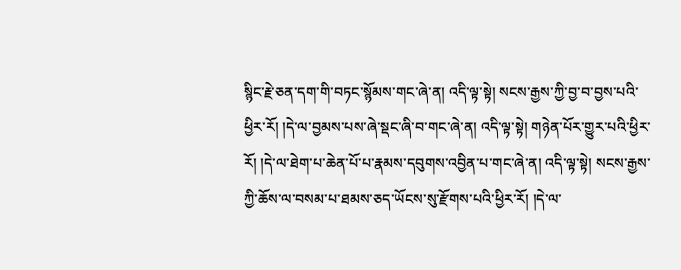སྙིང་རྗེ་ཅན་དག་གི་བཏང་སྙོམས་གང་ཞེ་ན། འདི་ལྟ་སྟེ། སངས་རྒྱས་ཀྱི་བྱ་བ་བྱས་པའི་ཕྱིར་རོ། །དེ་ལ་བྱམས་པས་ཞེ་སྡང་ཞི་བ་གང་ཞེ་ན། འདི་ལྟ་སྟེ། གཉེན་པོར་གྱུར་པའི་ཕྱིར་རོ། །དེ་ལ་ཐེག་པ་ཆེན་པོ་པ་རྣམས་དབུགས་འབྱིན་པ་གང་ཞེ་ན། འདི་ལྟ་སྟེ། སངས་རྒྱས་ཀྱི་ཆོས་ལ་བསམ་པ་ཐམས་ཅད་ཡོངས་སུ་རྫོགས་པའི་ཕྱིར་རོ། །དེ་ལ་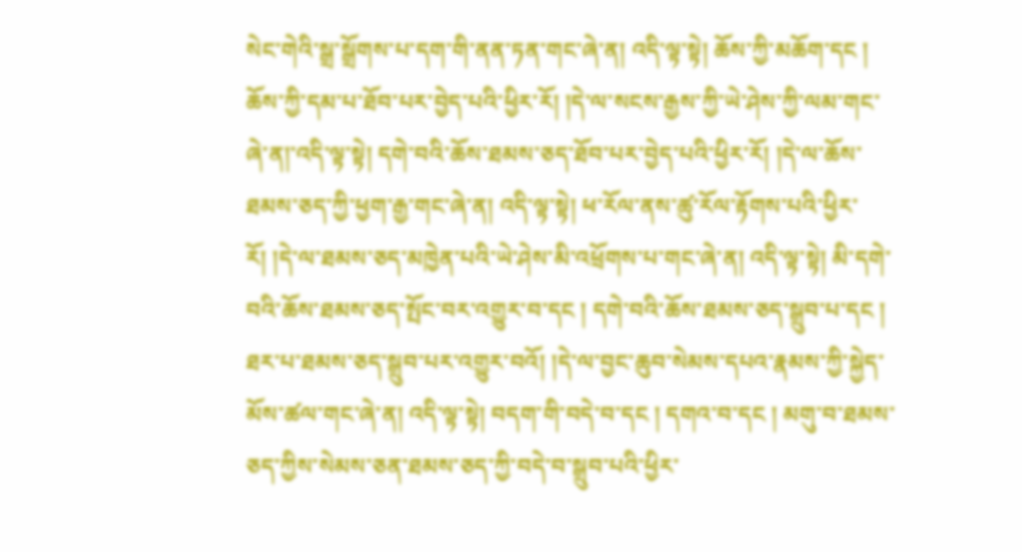སེང་གེའི་སྒྲ་སྒྲོགས་པ་དག་གི་ནན་ཏན་གང་ཞེ་ན། འདི་ལྟ་སྟེ། ཆོས་ཀྱི་མཆོག་དང ། ཆོས་ཀྱི་དམ་པ་ཐོབ་པར་བྱེད་པའི་ཕྱིར་རོ། །དེ་ལ་སངས་རྒྱས་ཀྱི་ཡེ་ཤེས་ཀྱི་ལམ་གང་
ཞེ་ན།་འདི་ལྟ་སྟེ། དགེ་བའི་ཆོས་ཐམས་ཅད་ཐོབ་པར་བྱེད་པའི་ཕྱིར་རོ། །དེ་ལ་ཆོས་ཐམས་ཅད་ཀྱི་ཕྱག་རྒྱ་གང་ཞེ་ན། འདི་ལྟ་སྟེ། ཕ་རོལ་ནས་ཚུ་རོལ་རྟོགས་པའི་ཕྱིར་རོ། །དེ་ལ་ཐམས་ཅད་མཁྱེན་པའི་ཡེ་ཤེས་མི་འཕྲོགས་པ་གང་ཞེ་ན། འདི་ལྟ་སྟེ། མི་དགེ་བའི་ཆོས་ཐམས་ཅད་སྤོང་བར་འགྱུར་བ་དང ། དགེ་བའི་ཆོས་ཐམས་ཅད་སྒྲུབ་པ་དང ། ཐར་པ་ཐམས་ཅད་སྒྲུབ་པར་འགྱུར་བའོ། །དེ་ལ་བྱང་ཆུབ་སེམས་དཔའ་རྣམས་ཀྱི་སྐྱེད་མོས་ཚལ་གང་ཞེ་ན། འདི་ལྟ་སྟེ། བདག་གི་བདེ་བ་དང ། དགའ་བ་དང ། མགུ་བ་ཐམས་ཅད་ཀྱིས་སེམས་ཅན་ཐམས་ཅད་ཀྱི་བདེ་བ་སྒྲུབ་པའི་ཕྱིར་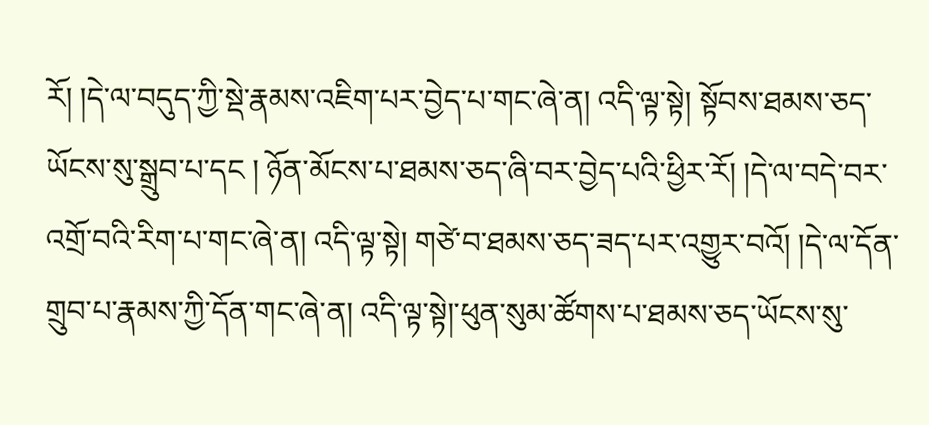རོ། །དེ་ལ་བདུད་ཀྱི་སྡེ་རྣམས་འཇིག་པར་བྱེད་པ་གང་ཞེ་ན། འདི་ལྟ་སྟེ། སྟོབས་ཐམས་ཅད་ཡོངས་སུ་སྒྲུབ་པ་དང ། ཉོན་མོངས་པ་ཐམས་ཅད་ཞི་བར་བྱེད་པའི་ཕྱིར་རོ། །དེ་ལ་བདེ་བར་འགྲོ་བའི་རིག་པ་གང་ཞེ་ན། འདི་ལྟ་སྟེ། གཙེ་བ་ཐམས་ཅད་ཟད་པར་འགྱུར་བའོ། །དེ་ལ་དོན་གྲུབ་པ་རྣམས་ཀྱི་དོན་གང་ཞེ་ན། འདི་ལྟ་སྟེ།་ཕུན་སུམ་ཚོགས་པ་ཐམས་ཅད་ཡོངས་སུ་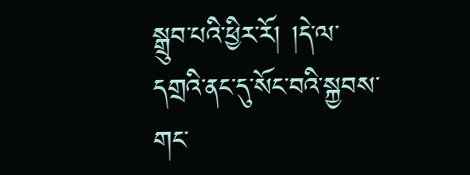སྒྲུབ་པའི་ཕྱིར་རོ། །དེ་ལ་དགྲའི་ནང་དུ་སོང་བའི་སྐྱབས་གང་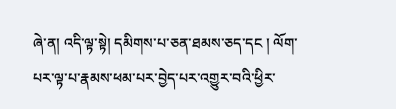ཞེ་ན། འདི་ལྟ་སྟེ། དམིགས་པ་ཅན་ཐམས་ཅད་དང ། ལོག་པར་ལྟ་པ་རྣམས་ཕམ་པར་བྱེད་པར་འགྱུར་བའི་ཕྱིར་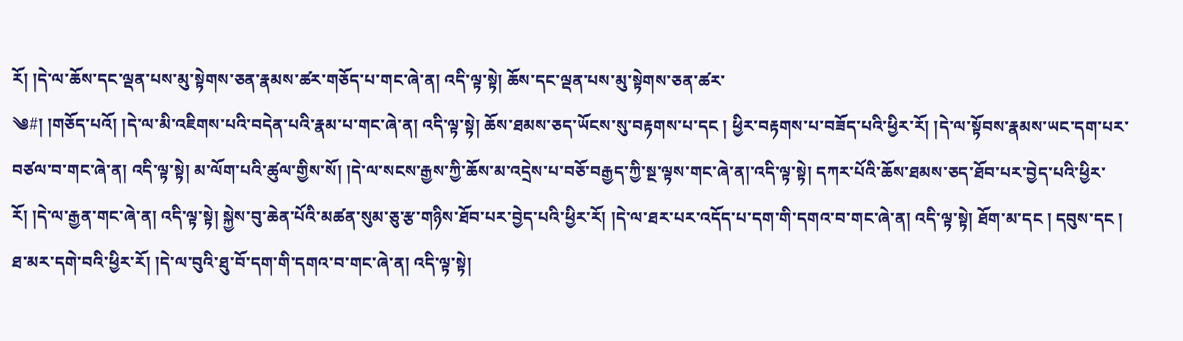རོ། །དེ་ལ་ཆོས་དང་ལྡན་པས་མུ་སྟེགས་ཅན་རྣམས་ཚར་གཅོད་པ་གང་ཞེ་ན། འདི་ལྟ་སྟེ། ཆོས་དང་ལྡན་པས་མུ་སྟེགས་ཅན་ཚར་
༄#། །གཅོད་པའོ། །དེ་ལ་མི་འཇིགས་པའི་བདེན་པའི་རྣམ་པ་གང་ཞེ་ན། འདི་ལྟ་སྟེ། ཆོས་ཐམས་ཅད་ཡོངས་སུ་བརྟགས་པ་དང ། ཕྱིར་བརྟགས་པ་བཟོད་པའི་ཕྱིར་རོ། །དེ་ལ་སྟོབས་རྣམས་ཡང་དག་པར་བཙལ་བ་གང་ཞེ་ན། འདི་ལྟ་སྟེ། མ་ལོག་པའི་ཚུལ་གྱིས་སོ། །དེ་ལ་སངས་རྒྱས་ཀྱི་ཆོས་མ་འདྲེས་པ་བཅོ་བརྒྱད་ཀྱི་སྔ་ལྟས་གང་ཞེ་ན།་འདི་ལྟ་སྟེ། དཀར་པོའི་ཆོས་ཐམས་ཅད་ཐོབ་པར་བྱེད་པའི་ཕྱིར་རོ། །དེ་ལ་རྒྱན་གང་ཞེ་ན། འདི་ལྟ་སྟེ། སྐྱེས་བུ་ཆེན་པོའི་མཚན་སུམ་ཅུ་རྩ་གཉིས་ཐོབ་པར་བྱེད་པའི་ཕྱིར་རོ། །དེ་ལ་ཐར་པར་འདོད་པ་དག་གི་དགའ་བ་གང་ཞེ་ན། འདི་ལྟ་སྟེ། ཐོག་མ་དང ། དབུས་དང ། ཐ་མར་དགེ་བའི་ཕྱིར་རོ། །དེ་ལ་བུའི་ཐུ་བོ་དག་གི་དགའ་བ་གང་ཞེ་ན། འདི་ལྟ་སྟེ།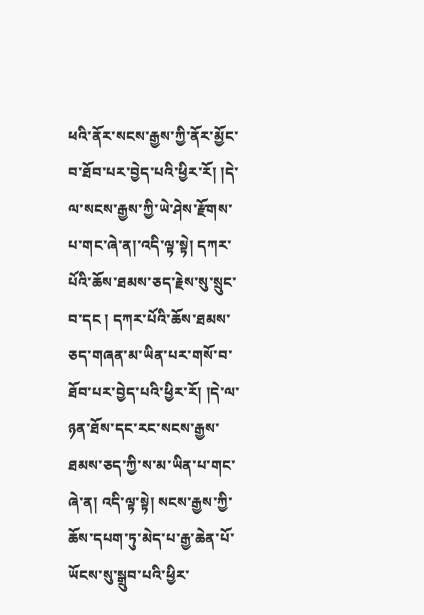ཕའི་ནོར་སངས་རྒྱས་ཀྱི་ནོར་མྱོང་བ་ཐོབ་པར་བྱེད་པའི་ཕྱིར་རོ། །དེ་ལ་སངས་རྒྱས་ཀྱི་ཡེ་ཤེས་རྫོགས་པ་གང་ཞེ་ན།་འདི་ལྟ་སྟེ། དཀར་པོའི་ཆོས་ཐམས་ཅད་རྗེས་སུ་སྲུང་བ་དང ། དཀར་པོའི་ཆོས་ཐམས་ཅད་གཞན་མ་ཡིན་པར་གསོ་བ་ཐོབ་པར་བྱེད་པའི་ཕྱིར་རོ། །དེ་ལ་ཉན་ཐོས་དང་རང་སངས་རྒྱས་ཐམས་ཅད་ཀྱི་ས་མ་ཡིན་པ་གང་ཞེ་ན། འདི་ལྟ་སྟེ། སངས་རྒྱས་ཀྱི་ཆོས་དཔག་ཏུ་མེད་པ་རྒྱ་ཆེན་པོ་ཡོངས་སུ་སྒྲུབ་པའི་ཕྱིར་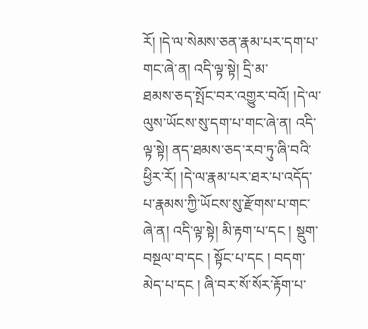རོ། །དེ་ལ་སེམས་ཅན་རྣམ་པར་དག་པ་གང་ཞེ་ན། འདི་ལྟ་སྟེ། དྲི་མ་
ཐམས་ཅད་སྤོང་བར་འགྱུར་བའོ། །དེ་ལ་ལུས་ཡོངས་སུ་དག་པ་གང་ཞེ་ན། འདི་ལྟ་སྟེ། ནད་ཐམས་ཅད་རབ་ཏུ་ཞི་བའི་ཕྱིར་རོ། །དེ་ལ་རྣམ་པར་ཐར་པ་འདོད་པ་རྣམས་ཀྱི་ཡོངས་སུ་རྫོགས་པ་གང་ཞེ་ན། འདི་ལྟ་སྟེ། མི་རྟག་པ་དང ། སྡུག་བསྔལ་བ་དང ། སྟོང་པ་དང ། བདག་མེད་པ་དང ། ཞི་བར་སོ་སོར་རྟོག་པ་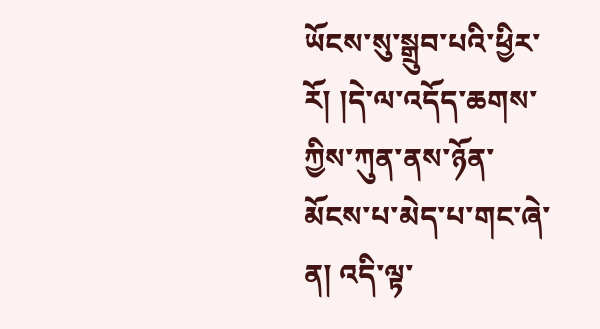ཡོངས་སུ་སྒྲུབ་པའི་ཕྱིར་རོ། །དེ་ལ་འདོད་ཆགས་ཀྱིས་ཀུན་ནས་ཉོན་མོངས་པ་མེད་པ་གང་ཞེ་ན། འདི་ལྟ་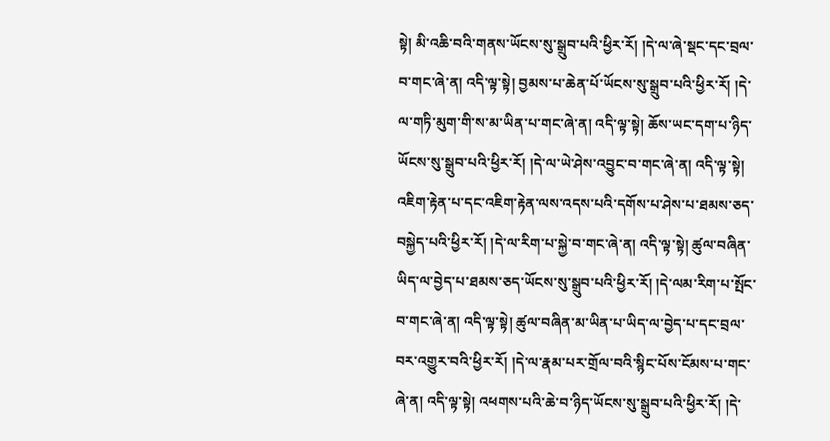སྟེ། མི་འཆི་བའི་གནས་ཡོངས་སུ་སྒྲུབ་པའི་ཕྱིར་རོ། །དེ་ལ་ཞེ་སྡང་དང་བྲལ་བ་གང་ཞེ་ན། འདི་ལྟ་སྟེ། བྱམས་པ་ཆེན་པོ་ཡོངས་སུ་སྒྲུབ་པའི་ཕྱིར་རོ། །དེ་ལ་གཏི་མུག་གི་ས་མ་ཡིན་པ་གང་ཞེ་ན། འདི་ལྟ་སྟེ། ཆོས་ཡང་དག་པ་ཉིད་ཡོངས་སུ་སྒྲུབ་པའི་ཕྱིར་རོ། །དེ་ལ་ཡེ་ཤེས་འབྱུང་བ་གང་ཞེ་ན། འདི་ལྟ་སྟེ། འཇིག་རྟེན་པ་དང་འཇིག་རྟེན་ལས་འདས་པའི་དགོས་པ་ཤེས་པ་ཐམས་ཅད་བསྐྱེད་པའི་ཕྱིར་རོ། །དེ་ལ་རིག་པ་སྐྱེ་བ་གང་ཞེ་ན། འདི་ལྟ་སྟེ། ཚུལ་བཞིན་ཡིད་ལ་བྱེད་པ་ཐམས་ཅད་ཡོངས་སུ་སྒྲུབ་པའི་ཕྱིར་རོ། །དེ་ལམ་རིག་པ་སྤོང་བ་གང་ཞེ་ན། འདི་ལྟ་སྟེ། ཚུལ་བཞིན་མ་ཡིན་པ་ཡིད་ལ་བྱེད་པ་དང་བྲལ་བར་འགྱུར་བའི་ཕྱིར་རོ། །དེ་ལ་རྣམ་པར་གྲོལ་བའི་སྙིང་པོས་ངོམས་པ་གང་ཞེ་ན། འདི་ལྟ་སྟེ། འཕགས་པའི་ཆེ་བ་ཉིད་ཡོངས་སུ་སྒྲུབ་པའི་ཕྱིར་རོ། །དེ་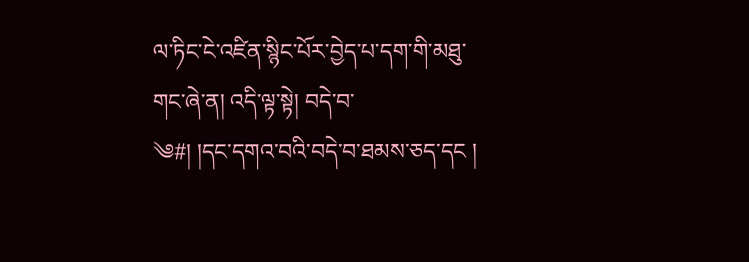ལ་ཏིང་ངེ་འཛིན་སྙིང་པོར་བྱེད་པ་དག་གི་མཐུ་གང་ཞེ་ན། འདི་ལྟ་སྟེ། བདེ་བ་
༄#། །དང་དགའ་བའི་བདེ་བ་ཐམས་ཅད་དང །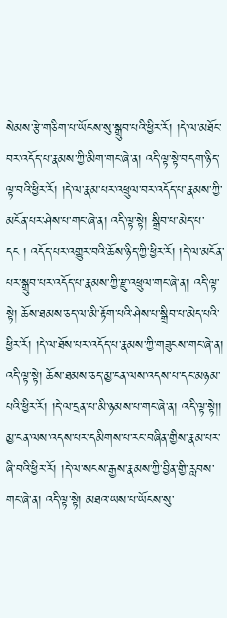སེམས་རྩེ་གཅིག་པ་ཡོངས་སུ་སྒྲུབ་པའི་ཕྱིར་རོ། །དེ་ལ་མཐོང་བར་འདོད་པ་རྣམས་ཀྱི་མིག་གང་ཞེ་ན། འདི་ལྟ་སྟེ་བདག་ཉིད་ལྟ་བའི་ཕྱིར་རོ། །དེ་ལ་རྣམ་པར་འཕྲུལ་བར་འདོད་པ་རྣམས་ཀྱི་མངོན་པར་ཤེས་པ་གང་ཞེ་ན། འདི་ལྟ་སྟེ། སྒྲིབ་པ་མེད་པ་དང ། འདོད་པར་འགྱུར་བའི་ཆོས་ཉིད་ཀྱི་ཕྱིར་རོ། །དེ་ལ་མངོན་པར་སྒྲུབ་པར་འདོད་པ་རྣམས་ཀྱི་རྫུ་འཕྲུལ་གང་ཞེ་ན། འདི་ལྟ་སྟེ། ཆོས་ཐམས་ཅད་ལ་མི་རྟོག་པའི་ཤེས་པ་སྒྲིབ་པ་མེད་པའི་ཕྱིར་རོ། །དེ་ལ་ཐོས་པར་འདོད་པ་རྣམས་ཀྱི་གཟུངས་གང་ཞེ་ན། འདི་ལྟ་སྟེ། ཆོས་ཐམས་ཅད་མྱ་ངན་ལས་འདས་པ་དང་མཉམ་པའི་ཕྱིར་རོ། །དེ་ལ་དྲན་པ་མི་ཉམས་པ་གང་ཞེ་ན། འདི་ལྟ་སྟེ།། མྱ་ངན་ལས་འདས་པར་དམིགས་པ་རང་བཞིན་གྱིས་རྣམ་པར་ཞི་བའི་ཕྱིར་རོ། །དེ་ལ་སངས་རྒྱས་རྣམས་ཀྱི་བྱིན་གྱི་རླབས་གང་ཞེ་ན། འདི་ལྟ་སྟེ། མཐའ་ཡས་པ་ཡོངས་སུ་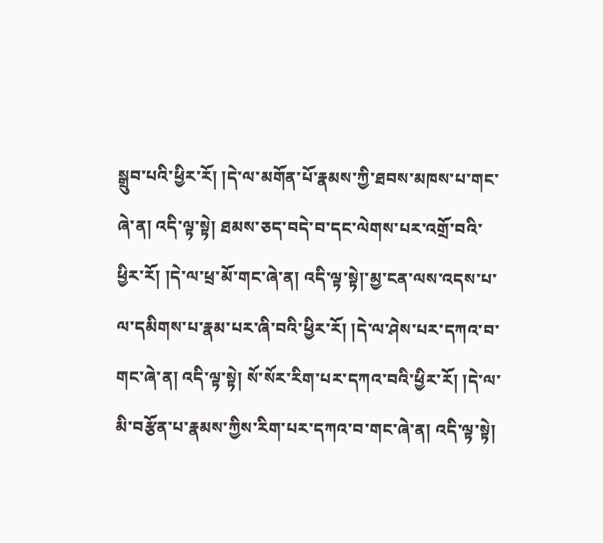སྒྲུབ་པའི་ཕྱིར་རོ། །དེ་ལ་མགོན་པོ་རྣམས་ཀྱི་ཐབས་མཁས་པ་གང་ཞེ་ན། འདི་ལྟ་སྟེ། ཐམས་ཅད་བདེ་བ་དང་ལེགས་པར་འགྲོ་བའི་ཕྱིར་རོ། །དེ་ལ་ཕྲ་མོ་གང་ཞེ་ན། འདི་ལྟ་སྟེ།་མྱ་ངན་ལས་འདས་པ་ལ་དམིགས་པ་རྣམ་པར་ཞི་བའི་ཕྱིར་རོ། །དེ་ལ་ཤེས་པར་དཀའ་བ་གང་ཞེ་ན། འདི་ལྟ་སྟེ། སོ་སོར་རིག་པར་དཀའ་བའི་ཕྱིར་རོ། །དེ་ལ་
མི་བརྩོན་པ་རྣམས་ཀྱིས་རིག་པར་དཀའ་བ་གང་ཞེ་ན། འདི་ལྟ་སྟེ།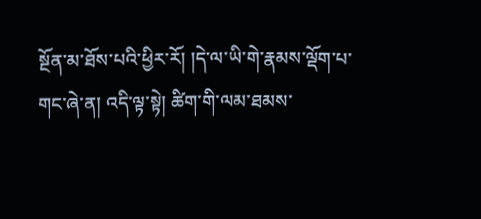སྔོན་མ་ཐོས་པའི་ཕྱིར་རོ། །དེ་ལ་ཡི་གེ་རྣམས་ལྡོག་པ་གང་ཞེ་ན། འདི་ལྟ་སྟེ། ཚིག་གི་ལམ་ཐམས་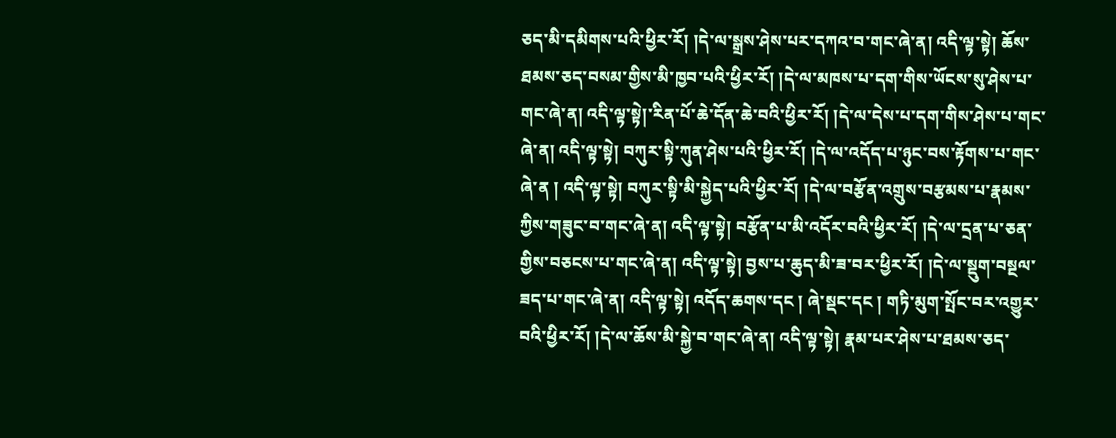ཅད་མི་དམིགས་པའི་ཕྱིར་རོ། །དེ་ལ་སྒྲས་ཤེས་པར་དཀའ་བ་གང་ཞེ་ན། འདི་ལྟ་སྟེ། ཆོས་ཐམས་ཅད་བསམ་གྱིས་མི་ཁྱབ་པའི་ཕྱིར་རོ། །དེ་ལ་མཁས་པ་དག་གིས་ཡོངས་སུ་ཤེས་པ་གང་ཞེ་ན། འདི་ལྟ་སྟེ།་རིན་པོ་ཆེ་དོན་ཆེ་བའི་ཕྱིར་རོ། །དེ་ལ་དེས་པ་དག་གིས་ཤེས་པ་གང་ཞེ་ན། འདི་ལྟ་སྟེ། བཀུར་སྟི་ཀུན་ཤེས་པའི་ཕྱིར་རོ། །དེ་ལ་འདོད་པ་ཉུང་བས་རྟོགས་པ་གང་ཞེ་ན ། འདི་ལྟ་སྟེ། བཀུར་སྟི་མི་སྐྱེད་པའི་ཕྱིར་རོ། །དེ་ལ་བརྩོན་འགྲུས་བརྩམས་པ་རྣམས་ཀྱིས་གཟུང་བ་གང་ཞེ་ན། འདི་ལྟ་སྟེ། བརྩོན་པ་མི་འདོར་བའི་ཕྱིར་རོ། །དེ་ལ་དྲན་པ་ཅན་གྱིས་བཅངས་པ་གང་ཞེ་ན། འདི་ལྟ་སྟེ། བྱས་པ་ཆུད་མི་ཟ་བར་ཕྱིར་རོ། །དེ་ལ་སྡུག་བསྔལ་ཟད་པ་གང་ཞེ་ན། འདི་ལྟ་སྟེ། འདོད་ཆགས་དང ། ཞེ་སྡང་དང ། གཏི་མུག་སྤོང་བར་འགྱུར་བའི་ཕྱིར་རོ། །དེ་ལ་ཆོས་མི་སྐྱེ་བ་གང་ཞེ་ན། འདི་ལྟ་སྟེ། རྣམ་པར་ཤེས་པ་ཐམས་ཅད་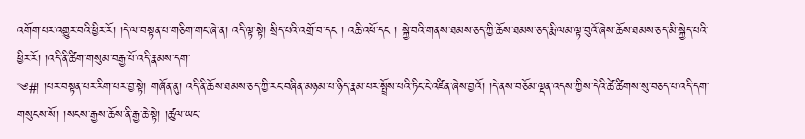འགོག་པར་འགྱུར་བའི་ཕྱིར་རོ། །དེ་ལ་བསྟན་པ་གཅིག་གང་ཞེ་ན། འདི་ལྟ་སྟེ། སྲིད་པའི་འགྲོ་བ་དང ། འཆི་འཕོ་དང ། སྐྱེ་བའི་གནས་ཐམས་ཅད་ཀྱི་ཆོས་ཐམས་ཅད་རྨི་ལམ་ལྟ་བུའོ་ཞེས་ཆོས་ཐམས་ཅད་མི་སྐྱེད་པའི་ཕྱིར་རོ། །འདི་ནི་ཚིག་གསུམ་བརྒྱ་པོ་འདི་རྣམས་དག་
༄#། །པར་བསྟན་པར་རིག་པར་བྱ་སྟེ། གཞོན་ནུ། འདི་ནི་ཆོས་ཐམས་ཅད་ཀྱི་རང་བཞིན་མཉམ་པ་ཉིད་རྣམ་པར་སྤྲོས་པའི་ཏིང་ངེ་འཛིན་ཞེས་བྱའོ། །དེ་ནས་བཅོམ་ལྡན་འདས་ཀྱིས་དེའི་ཚེ་ཚིགས་སུ་བཅད་པ་འདི་དག་གསུངས་སོ། །སངས་རྒྱས་ཆོས་ནི་རྒྱ་ཆེ་སྟེ། །ཚུལ་ཡང་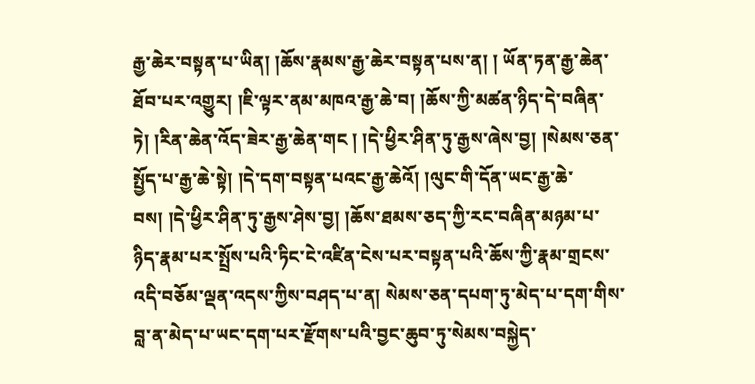རྒྱ་ཆེར་བསྟན་པ་ཡིན། །ཆོས་རྣམས་རྒྱ་ཆེར་བསྟན་པས་ན། ། ཡོན་ཏན་རྒྱ་ཆེན་ཐོབ་པར་འགྱུར། །ཇི་ལྟར་ནམ་མཁའ་རྒྱ་ཆེ་བ། །ཆོས་ཀྱི་མཚན་ཉིད་དེ་བཞིན་ཏེ། །རིན་ཆེན་འོད་ཟེར་རྒྱ་ཆེན་གང ། །དེ་ཕྱིར་ཤིན་ཏུ་རྒྱས་ཞེས་བྱ། །སེམས་ཅན་སྤྱོད་པ་རྒྱ་ཆེ་སྟེ། །དེ་དག་བསྟན་པའང་རྒྱ་ཆེའོ། །ལུང་གི་དོན་ཡང་རྒྱ་ཆེ་བས། །དེ་ཕྱིར་ཤིན་ཏུ་རྒྱས་ཤེས་བྱ། །ཆོས་ཐམས་ཅད་ཀྱི་རང་བཞིན་མཉམ་པ་ཉིད་རྣམ་པར་སྤྲོས་པའི་ཏིང་ངེ་འཛིན་ངེས་པར་བསྟན་པའི་ཆོས་ཀྱི་རྣམ་གྲངས་འདི་བཅོམ་ལྡན་འདས་ཀྱིས་བཤད་པ་ན། སེམས་ཅན་དཔག་ཏུ་མེད་པ་དག་གིས་བླ་ན་མེད་པ་ཡང་དག་པར་རྫོགས་པའི་བྱང་ཆུབ་ཏུ་སེམས་བསྐྱེད་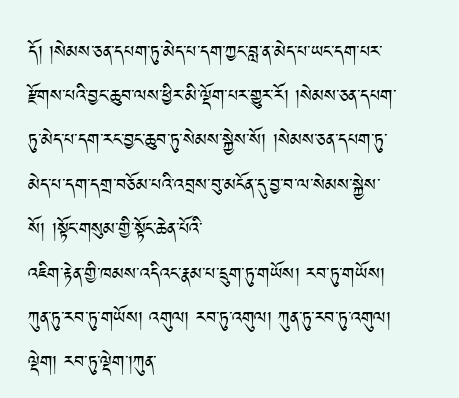དོ། །སེམས་ཅན་དཔག་ཏུ་མེད་པ་དག་ཀྱང་བླ་ན་མེད་པ་ཡང་དག་པར་རྫོགས་པའི་བྱང་ཆུབ་ལས་ཕྱིར་མི་ལྡོག་པར་གྱུར་རོ། །སེམས་ཅན་དཔག་ཏུ་མེད་པ་དག་རང་བྱང་ཆུབ་ཏུ་སེམས་སྐྱེས་སོ། །སེམས་ཅན་དཔག་ཏུ་མེད་པ་དག་དགྲ་བཅོམ་པའི་འབྲས་བུ་མངོན་དུ་བྱ་བ་ལ་སེམས་སྐྱེས་སོ། །སྟོང་གསུམ་གྱི་སྟོང་ཆེན་པོའི་
འཇིག་རྟེན་གྱི་ཁམས་འདིའང་རྣམ་པ་དྲུག་ཏུ་གཡོས། རབ་ཏུ་གཡོས། ཀུན་ཏུ་རབ་ཏུ་གཡོས། འགུལ། རབ་ཏུ་འགུལ། ཀུན་ཏུ་རབ་ཏུ་འགུལ། ལྡེག། རབ་ཏུ་ལྡེག་།ཀུན་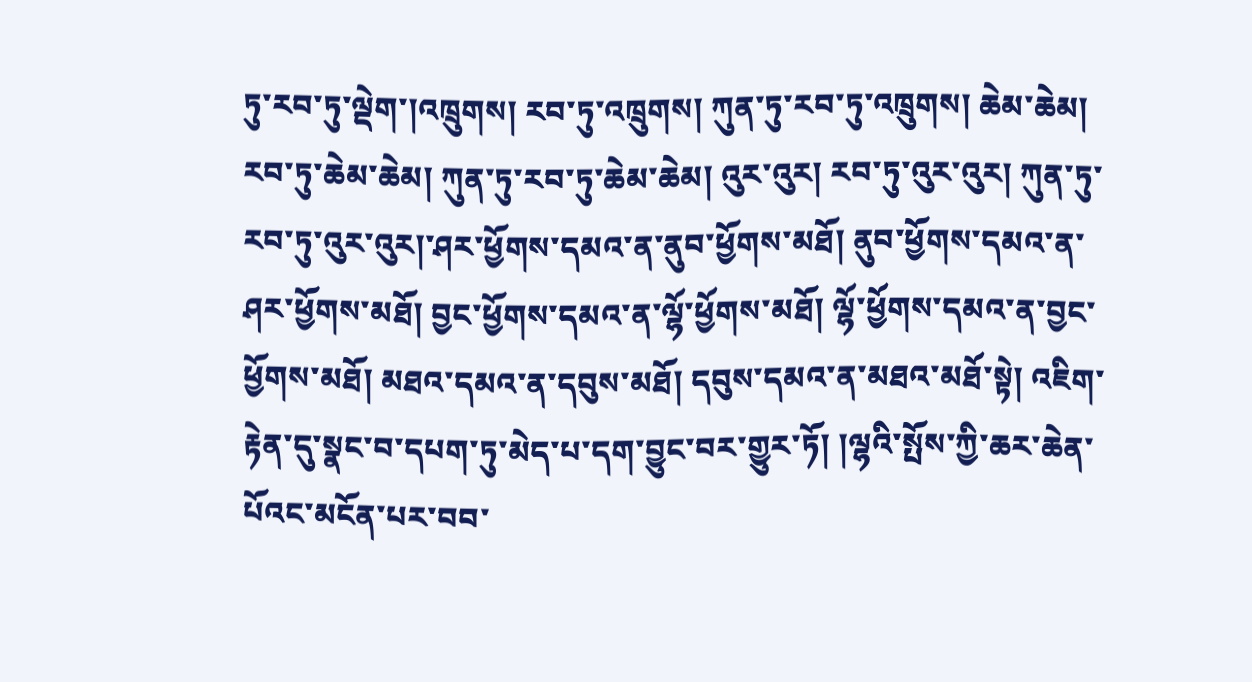ཏུ་རབ་ཏུ་ལྡེག་།འཁྲུགས། རབ་ཏུ་འཁྲུགས། ཀུན་ཏུ་རབ་ཏུ་འཁྲུགས། ཆེམ་ཆེམ། རབ་ཏུ་ཆེམ་ཆེམ། ཀུན་ཏུ་རབ་ཏུ་ཆེམ་ཆེམ། འུར་འུར། རབ་ཏུ་འུར་འུར། ཀུན་ཏུ་རབ་ཏུ་འུར་འུར།་ཤར་ཕྱོགས་དམའ་ན་ནུབ་ཕྱོགས་མཐོ། ནུབ་ཕྱོགས་དམའ་ན་ཤར་ཕྱོགས་མཐོ། བྱང་ཕྱོགས་དམའ་ན་ལྷོ་ཕྱོགས་མཐོ། ལྷོ་ཕྱོགས་དམའ་ན་བྱང་ཕྱོགས་མཐོ། མཐའ་དམའ་ན་དབུས་མཐོ། དབུས་དམའ་ན་མཐའ་མཐོ་སྟེ། འཇིག་རྟེན་དུ་སྣང་བ་དཔག་ཏུ་མེད་པ་དག་བྱུང་བར་གྱུར་ཏོ། །ལྷའི་སྤོས་ཀྱི་ཆར་ཆེན་པོའང་མངོན་པར་བབ་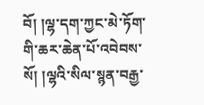བོ། །ལྷ་དག་ཀྱང་མེ་ཏོག་གི་ཆར་ཆེན་པོ་འབེབས་སོ། །ལྷའི་སིལ་སྙན་བརྒྱ་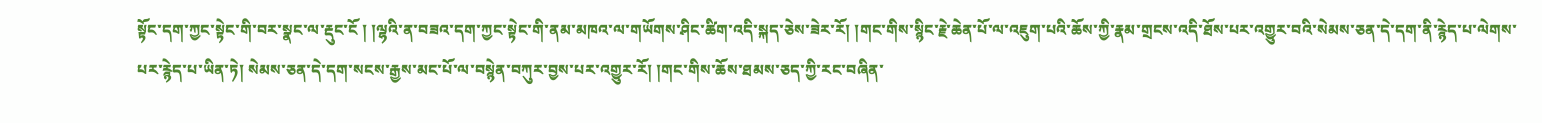སྟོང་དག་ཀྱང་སྟེང་གི་བར་སྣང་ལ་རྡུང་ངོ ། །ལྷའི་ན་བཟའ་དག་ཀྱང་སྟེང་གི་ནམ་མཁའ་ལ་གཡོགས་ཤིང་ཚིག་འདི་སྐད་ཅེས་ཟེར་རོ། །གང་གིས་སྙིང་རྗེ་ཆེན་པོ་ལ་འཇུག་པའི་ཆོས་ཀྱི་རྣམ་གྲངས་འདི་ཐོས་པར་འགྱུར་བའི་སེམས་ཅན་དེ་དག་ནི་རྙེད་པ་ལེགས་པར་རྙེད་པ་ཡིན་ཏེ། སེམས་ཅན་དེ་དག་སངས་རྒྱས་མང་པོ་ལ་བསྙེན་བཀུར་བྱས་པར་འགྱུར་རོ། །གང་གིས་ཆོས་ཐམས་ཅད་ཀྱི་རང་བཞིན་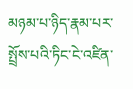མཉམ་པ་ཉིད་རྣམ་པར་སྤྲོས་པའི་ཏིང་ངེ་འཛིན་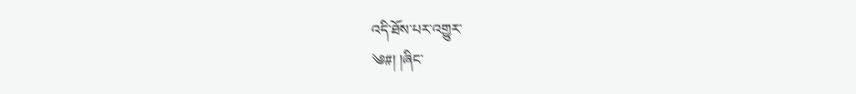འདི་ཐོས་པར་འགྱུར་
༄#། །ཞིང་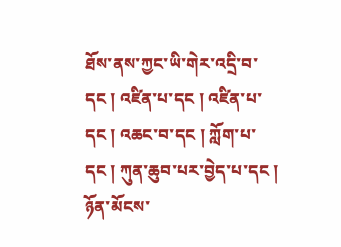ཐོས་ནས་ཀྱང་ཡི་གེར་འདྲི་བ་དང ། འཛིན་པ་དང ། འཛིན་པ་དང ། འཆང་བ་དང ། ཀློག་པ་དང ། ཀུན་ཆུབ་པར་བྱེད་པ་དང ། ཉོན་མོངས་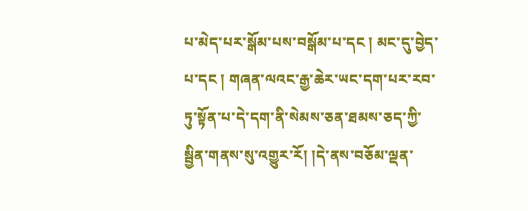པ་མེད་པར་སྒོམ་པས་བསྒོམ་པ་དང ། མང་དུ་བྱེད་པ་དང ། གཞན་ལའང་རྒྱ་ཆེར་ཡང་དག་པར་རབ་ཏུ་སྟོན་པ་དེ་དག་ནི་སེམས་ཅན་ཐམས་ཅད་ཀྱི་སྦྱིན་གནས་སུ་འགྱུར་རོ། །དེ་ནས་བཅོམ་ལྡན་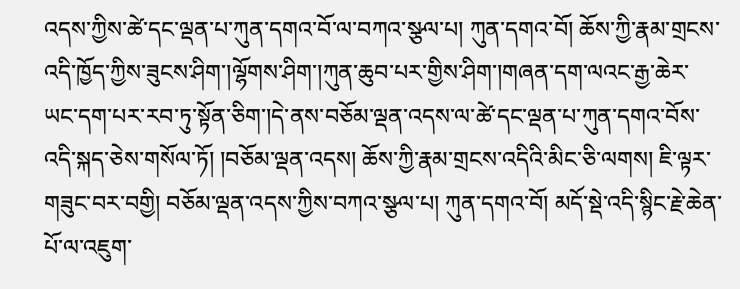འདས་ཀྱིས་ཚེ་དང་ལྡན་པ་ཀུན་དགའ་བོ་ལ་བཀའ་སྩལ་པ། ཀུན་དགའ་བོ། ཆོས་ཀྱི་རྣམ་གྲངས་འདི་ཁྱོད་ཀྱིས་ཟུངས་ཤིག་།ལྷོགས་ཤིག་།ཀུན་ཆུབ་པར་གྱིས་ཤིག་།གཞན་དག་ལའང་རྒྱ་ཆེར་ཡང་དག་པར་རབ་ཏུ་སྟོན་ཅིག་།དེ་ནས་བཅོམ་ལྡན་འདས་ལ་ཚེ་དང་ལྡན་པ་ཀུན་དགའ་བོས་འདི་སྐད་ཅེས་གསོལ་ཏོ། །བཅོམ་ལྡན་འདས། ཆོས་ཀྱི་རྣམ་གྲངས་འདིའི་མིང་ཅི་ལགས། ཇི་ལྟར་གཟུང་བར་བགྱི། བཅོམ་ལྡན་འདས་ཀྱིས་བཀའ་སྩལ་པ། ཀུན་དགའ་བོ། མདོ་སྡེ་འདི་སྙིང་རྗེ་ཆེན་པོ་ལ་འཇུག་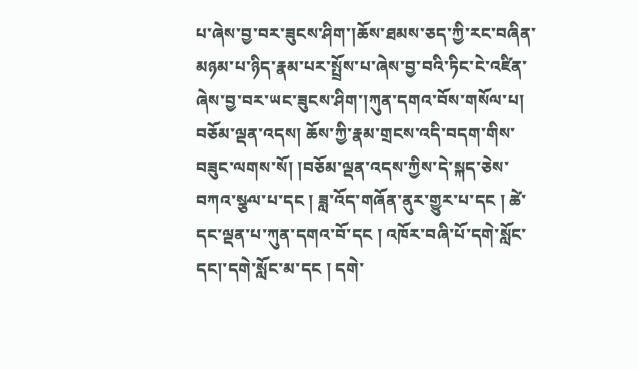པ་ཞེས་བྱ་བར་ཟུངས་ཤིག་།ཆོས་ཐམས་ཅད་ཀྱི་རང་བཞིན་མཉམ་པ་ཉིད་རྣམ་པར་སྤྲོས་པ་ཞེས་བྱ་བའི་ཏིང་ངེ་འཛིན་ཞེས་བྱ་བར་ཡང་ཟུངས་ཤིག་།ཀུན་དགའ་བོས་གསོལ་པ། བཅོམ་ལྡན་འདས། ཆོས་ཀྱི་རྣམ་གྲངས་འདི་བདག་གིས་བཟུང་ལགས་སོ། །བཅོམ་ལྡན་འདས་ཀྱིས་དེ་སྐད་ཅེས་བཀའ་སྩལ་པ་དང ། ཟླ་འོད་གཞོན་ནུར་གྱུར་པ་དང ། ཚེ་དང་ལྡན་པ་ཀུན་དགའ་བོ་དང ། འཁོར་བཞི་པོ་དགེ་སློང་
དང།་དགེ་སློང་མ་དང ། དགེ་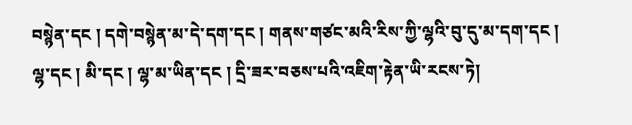བསྙེན་དང ། དགེ་བསྙེན་མ་དེ་དག་དང ། གནས་གཙང་མའི་རིས་ཀྱི་ལྷའི་བུ་དུ་མ་དག་དང ། ལྷ་དང ། མི་དང ། ལྷ་མ་ཡིན་དང ། དྲི་ཟར་བཅས་པའི་འཇིག་རྟེན་ཡི་རངས་ཏེ།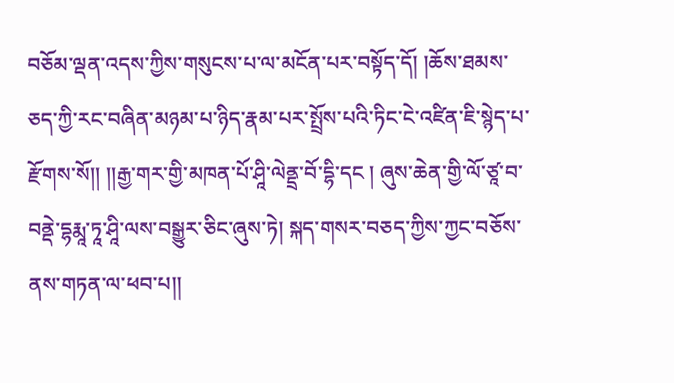བཅོམ་ལྡན་འདས་ཀྱིས་གསུངས་པ་ལ་མངོན་པར་བསྟོད་དོ། །ཆོས་ཐམས་ཅད་ཀྱི་རང་བཞིན་མཉམ་པ་ཉིད་རྣམ་པར་སྤྲོས་པའི་ཏིང་ངེ་འཛིན་ཇི་སྙེད་པ་རྫོགས་སོ།། །།རྒྱ་གར་གྱི་མཁན་པོ་ཤཱི་ལེནྡྲ་བོ་དྷི་དང ། ཞུས་ཆེན་གྱི་ལོ་ཙཱ་བ་བནྡེ་དྷརྨཱ་ཏཱ་ཤཱི་ལས་བསྒྱུར་ཅིང་ཞུས་ཏེ། སྐད་གསར་བཅད་ཀྱིས་ཀྱང་བཅོས་ནས་གཏན་ལ་ཕབ་པ།།